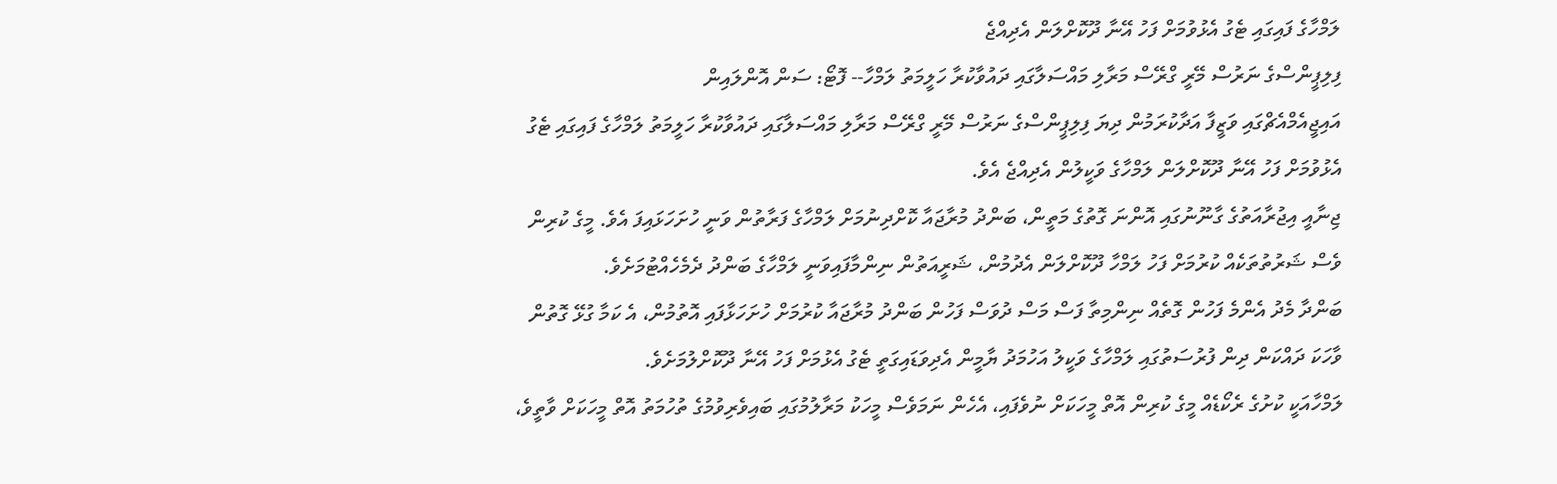ލަމްހާގެ ފައިގައި ޓެގު އެޅުވުމަށް ފަހު އޭނާ ދޫކޮށްލަން އެދިއްޖެ
ފިލިޕީންސްގެ ނަރުސް މޭރީ ގްރޭސް މަރާލި މައްސަލާގައި ދައުވާކުރާ ހަލީމަތު ލަމްހާ-- ފޮޓޯ: ސަން އޮންލައިން
އައިޖީއެމްއެޗްގައި ވަޒީފާ އަދާކުރަމުން ދިޔަ ފިލިޕީންސްގެ ނަރުސް މޭރީ ގްރޭސް މަރާލި މައްސަލާގައި ދައުވާކުރާ ހަލީމަތު ލަމްހާގެ ފައިގައި ޓެގު އެޅުވުމަށް ފަހު އޭނާ ދޫކޮށްލަން ލަމްހާގެ ވަކީލުން އެދިއްޖެ އެވެ.
ޖިނާއީ އިޖުރާއަތުގެ ގާނޫނުގައި އޮންނަ ގޮތުގެ މަތީން، ބަންދު މުރާޖައާ ކޮށްދިނުމަށް ލަމްހާގެ ފަރާތުން ވަނީ ހުށަހަޅައިފަ އެވެ. މީގެ ކުރިން ވެސް ޝަރުތުތަކެއް ކުރުމަށް ފަހު ލަމްހާ ދޫކޮށްލަން އެދުމުން، ޝަރީއަތުން ނިންމާފައިވަނީ ލަމްހާގެ ބަންދު ދެމެހެއްޓުމަށެވެ.
ބަންދާ މެދު އެންމެ ފަހުން ގޮތެއް ނިންމިތާ ފަސް މަސް ދުވަސް ފަހުން ބަންދު މުރާޖައާ ކުރުމަށް ހުށަހަޅާފައި އޮތުމުން، އެ ކަމާ ގުޅޭ ގޮތުން ވާހަކަ ދައްކަން ދިން ފުރުސަތުގައި ލަމްހާގެ ވަކީލު އަހުމަދު ޔާމީން އެދިވަޑައިގަތީ ޓެގު އެޅުމަށް ފަހު އޭނާ ދޫކޮށްލުމަށެވެ.
ލަމްހާއަކީ ކުށުގެ ރެކޯޑެއް މީގެ ކުރިން އޮތް މީހަކަށް ނުވެފައި، އެހެން ނަމަވެސް މީހަކު މަރާލުމުގައި ބައިވެރިވުމުގެ ތުހުމަތު އޮތް މީހަކަށް ވާތީވެ،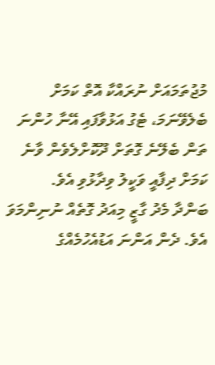މުޖުތަމައަށް ނުރައްކާ އޮތް ކަމަށް ބެލެވޭނަމަ، ޓެގު އަޅުވާފައި އޭނާ ހުންނަ ތަން ބެލޭނެ ގޮތަށް ދޫކޮށްލެވެން ވާނެ ކަމަށް ދިފާއީ ވަކީލު ވިދާޅުވި އެވެ.
ބަންދާ މެދު ގާޒީ މިއަދު ގޮތެއް ނުނިންމަވަ އެވެ. ދެން އަންނަ އަޑުއެހުމެއްގެ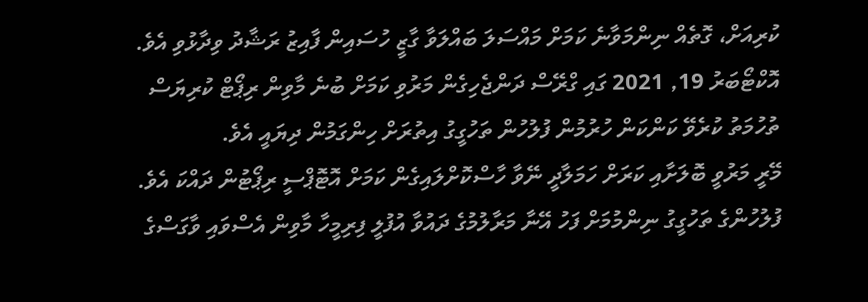ކުރިއަށް، ގޮތެއް ނިންމަވާނެ ކަމަށް މައްސަލަ ބައްލަވާ ގާޒީ ހުސައިން ފާއިޒު ރަޝާދު ވިދާޅުވި އެވެ.
އޮކްޓޯބަރު 19, 2021 ގައި ގްރޭސް ދަންޖެހިގެން މަރުވި ކަމަށް ބުނެ މާވިން ރިޕޯޓް ކުރިޔަސް ތުހުމަތު ކުރެވޭ ކަންކަން ހުރުމުން ފުލުހުން ތަހުގީގު އިތުރަށް ހިންގަމުން ދިޔައީ އެވެ.
މޭރީ މަރުވީ ބޮލަށާއި ކަރަށް ހަމަލާދީ ނޭވާ ހާސްކޮށްލައިގެން ކަމަށް އޮޓޮޕްސީ ރިޕޯޓުން ދައްކަ އެވެ. ފުލުހުންގެ ތަހުގީގު ނިންމުމަށް ފަހު އޭނާ މަރާލުމުގެ ދައުވާ އުފުލީ ފިރިމީހާ މާވިން އެސްވައި ވާގަސްގެ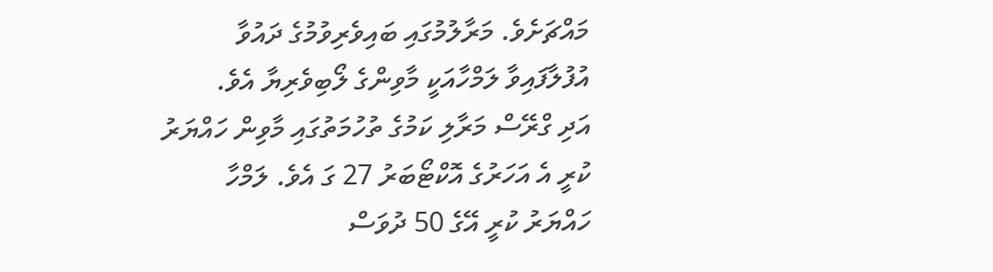މައްޗަށެވެ. މަރާލުމުގައި ބައިވެރިވުމުގެ ދައުވާ އުފުލާފައިވާ ލަމްހާއަކީ މާވިންގެ ލޯބިވެރިޔާ އެވެ.
އަދި ގްރޭސް މަރާލި ކަމުގެ ތުހުމަތުގައި މާވިން ހައްޔަރު ކުރީ އެ އަހަރުގެ އޮކްޓޯބަރު 27 ގަ އެވެ. ލަމްހާ ހައްޔަރު ކުރީ އޭގެ 50 ދުވަސް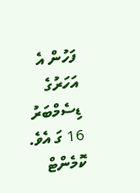ފަހުން އެ އަހަރުގެ ޑިސެމްބަރު 16 ގަ އެވެ.
ކޮމެންޓް